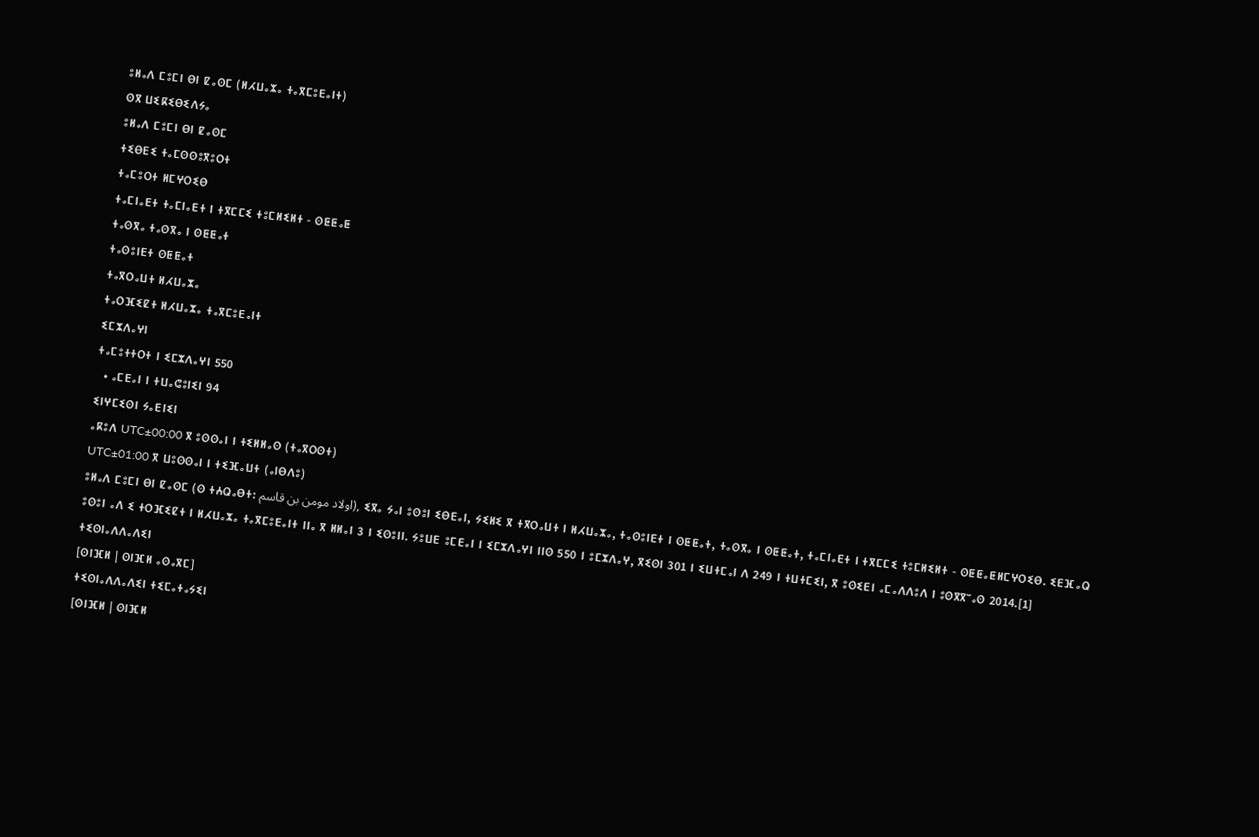ⵓⵍⴰⴷ ⵎⵓⵎⵏ ⴱⵏ ⵇⴰⵙⵎ (ⵍⵃⵡⴰⵣⴰ ⵜⴰⴳⵎⵓⴹⴰⵏⵜ)
ⵙⴳ ⵡⵉⴽⵉⴱⵉⴷⵢⴰ
ⵓⵍⴰⴷ ⵎⵓⵎⵏ ⴱⵏ ⵇⴰⵙⵎ
ⵜⵉⴱⴹⵉ ⵜⴰⵎⵙⵙⵓⴳⵓⵔⵜ
ⵜⴰⵎⵓⵔⵜ ⵍⵎⵖⵔⵉⴱ
ⵜⴰⵎⵏⴰⴹⵜ ⵜⴰⵎⵏⴰⴹⵜ ⵏ ⵜⴳⵎⵎⵉ ⵜⵓⵎⵍⵉⵍⵜ - ⵙⵟⵟⴰⵟ
ⵜⴰⵙⴳⴰ ⵜⴰⵙⴳⴰ ⵏ ⵙⵟⵟⴰⵜ
ⵜⴰⵙⵓⵏⴹⵜ ⵙⵟⵟⴰⵜ
ⵜⴰⴳⵔⴰⵡⵜ ⵍⵃⵡⴰⵣⴰ
ⵜⴰⵔⴼⵉⵇⵜ ⵍⵃⵡⴰⵣⴰ ⵜⴰⴳⵎⵓⴹⴰⵏⵜ
ⵉⵎⵣⴷⴰⵖⵏ
ⵜⴰⵎⵓⵜⵜⵔⵜ ⵏ ⵉⵎⵣⴷⴰⵖⵏ 550
  • ⴰⵎⴹⴰⵏ ⵏ ⵜⵡⴰⵛⵓⵏⵉⵏ 94
ⵉⵏⵖⵎⵉⵙⵏ ⵢⴰⴹⵏⵉⵏ
ⴰⴽⵓⴷ UTC±00:00 ⴳ ⵓⵙⵙⴰⵏ ⵏ ⵜⵉⵍⵍⴰⵙ (ⵜⴰⴳⵔⵙⵜ)
UTC±01:00 ⴳ ⵡⵓⵙⵙⴰⵏ ⵏ ⵜⵉⴼⴰⵡⵜ (ⴰⵏⴱⴷⵓ)
ⵓⵍⴰⴷ ⵎⵓⵎⵏ ⴱⵏ ⵇⴰⵙⵎ (ⵙ ⵜⵄⵕⴰⴱⵜ: اولاد مومن بن قاسم), ⵉⴳⴰ ⵢⴰⵏ ⵓⵙⵓⵏ ⵉⴱⴹⴰⵏ, ⵢⵉⵍⵉ ⴳ ⵜⴳⵔⴰⵡⵜ ⵏ ⵍⵃⵡⴰⵣⴰ, ⵜⴰⵙⵓⵏⴹⵜ ⵏ ⵙⵟⵟⴰⵜ, ⵜⴰⵙⴳⴰ ⵏ ⵙⵟⵟⴰⵜ, ⵜⴰⵎⵏⴰⴹⵜ ⵏ ⵜⴳⵎⵎⵉ ⵜⵓⵎⵍⵉⵍⵜ - ⵙⵟⵟⴰⵟⵍⵎⵖⵔⵉⴱ. ⵉⴹⴼⴰⵕ ⵓⵙⵓⵏ ⴰⴷ ⵉ ⵜⵔⴼⵉⵇⵜ ⵏ ⵍⵃⵡⴰⵣⴰ ⵜⴰⴳⵎⵓⴹⴰⵏⵜ ⵏⵏⴰ ⴳ ⵍⵍⴰⵏ 3 ⵏ ⵉⵙⵓⵏⵏ. ⵢⵓⵡⴹ ⵓⵎⴹⴰⵏ ⵏ ⵉⵎⵣⴷⴰⵖⵏ ⵏⵏⵙ 550 ⵏ ⵓⵎⵣⴷⴰⵖ, ⴳⵉⵙⵏ 301 ⵏ ⵉⵡⵜⵎⴰⵏ ⴷ 249 ⵏ ⵜⵡⵜⵎⵉⵏ, ⴳ ⵓⵙⵉⴹⵏ ⴰⵎⴰⴷⴷⵓⴷ ⵏ ⵓⵙⴳⴳⵯⴰⵙ 2014.[1]
ⵜⵉⵙⵏⴰⴷⴷⴰⴷⵉⵏ
[ⵙⵏⴼⵍ | ⵙⵏⴼⵍ ⴰⵙⴰⴳⵎ]
ⵜⵉⵙⵏⴰⴷⴷⴰⴷⵉⵏ ⵜⵉⵎⴰⵜⴰⵢⵉⵏ
[ⵙⵏⴼⵍ | ⵙⵏⴼⵍ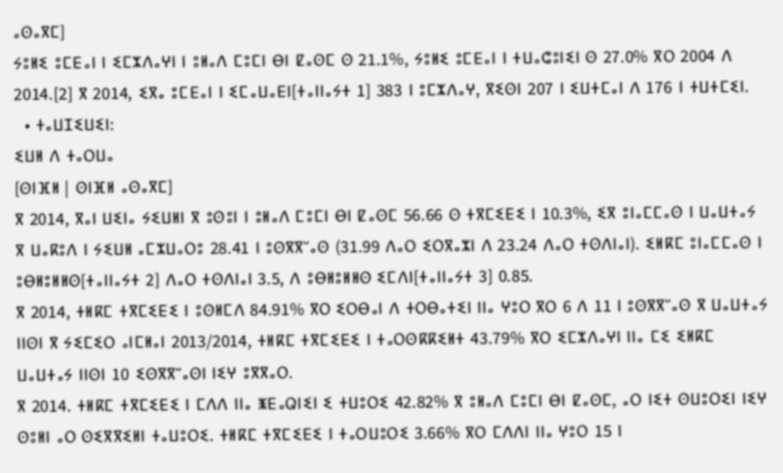ⴰⵙⴰⴳⵎ]
ⵢⵓⵍⵉ ⵓⵎⴹⴰⵏ ⵏ ⵉⵎⵣⴷⴰⵖⵏ ⵏ ⵓⵍⴰⴷ ⵎⵓⵎⵏ ⴱⵏ ⵇⴰⵙⵎ ⵙ 21.1%, ⵢⵓⵍⵉ ⵓⵎⴹⴰⵏ ⵏ ⵜⵡⴰⵛⵓⵏⵉⵏ ⵙ 27.0% ⴳⵔ 2004 ⴷ 2014.[2] ⴳ 2014, ⵉⴳⴰ ⵓⵎⴹⴰⵏ ⵏ ⵉⵎⴰⵡⴰⴹⵏ[ⵜⴰⵏⵏⴰⵢⵜ 1] 383 ⵏ ⵓⵎⵣⴷⴰⵖ, ⴳⵉⵙⵏ 207 ⵏ ⵉⵡⵜⵎⴰⵏ ⴷ 176 ⵏ ⵜⵡⵜⵎⵉⵏ.
  • ⵜⴰⵡⵊⵉⵡⵉⵏ:
ⵉⵡⵍ ⴷ ⵜⴰⵔⵡⴰ
[ⵙⵏⴼⵍ | ⵙⵏⴼⵍ ⴰⵙⴰⴳⵎ]
ⴳ 2014, ⴳⴰⵏ ⵡⵉⵏⴰ ⵢⵉⵡⵍⵏ ⴳ ⵓⵙⵓⵏ ⵏ ⵓⵍⴰⴷ ⵎⵓⵎⵏ ⴱⵏ ⵇⴰⵙⵎ 56.66 ⵙ ⵜⴳⵎⵉⴹⵉ ⵏ 10.3%, ⵉⴳ ⵓⵏⴰⵎⵎⴰⵙ ⵏ ⵡⴰⵡⵜⴰⵢ ⴳ ⵡⴰⴽⵓⴷ ⵏ ⵢⵉⵡⵍ ⴰⵎⵣⵡⴰⵔⵓ 28.41 ⵏ ⵓⵙⴳⴳⵯⴰⵙ (31.99 ⴷⴰⵔ ⵉⵔⴳⴰⵣⵏ ⴷ 23.24 ⴷⴰⵔ ⵜⵙⴷⵏⴰⵏ). ⵉⵍⴽⵎ ⵓⵏⴰⵎⵎⴰⵙ ⵏ ⵓⴱⵍⵓⵍⵍⵙ[ⵜⴰⵏⵏⴰⵢⵜ 2] ⴷⴰⵔ ⵜⵙⴷⵏⴰⵏ 3.5, ⴷ ⵓⴱⵍⵓⵍⵍⵙ ⵉⵎⴷⵏ[ⵜⴰⵏⵏⴰⵢⵜ 3] 0.85.
ⴳ 2014, ⵜⵍⴽⵎ ⵜⴳⵎⵉⴹⵉ ⵏ ⵓⵙⵍⵎⴷ 84.91% ⴳⵔ ⵉⵔⴱⴰⵏ ⴷ ⵜⵔⴱⴰⵜⵉⵏ ⵏⵏⴰ ⵖⵓⵔ ⴳⵔ 6 ⴷ 11 ⵏ ⵓⵙⴳⴳⵯⴰⵙ ⴳ ⵡⴰⵡⵜⴰⵢ ⵏⵏⵙⵏ ⴳ ⵢⵉⵎⵉⵔ ⴰⵏⵎⵍⴰⵏ 2013/2014, ⵜⵍⴽⵎ ⵜⴳⵎⵉⴹⵉ ⵏ ⵜⴰⵔⵙⴽⴽⵉⵍⵜ 43.79% ⴳⵔ ⵉⵎⵣⴷⴰⵖⵏ ⵏⵏⴰ ⵎⵉ ⵉⵍⴽⵎ ⵡⴰⵡⵜⴰⵢ ⵏⵏⵙⵏ 10 ⵉⵙⴳⴳⵯⴰⵙⵏ ⵏⵉⵖ ⵓⴳⴳⴰⵔ.
ⴳ 2014. ⵜⵍⴽⵎ ⵜⴳⵎⵉⴹⵉ ⵏ ⵎⴷⴷ ⵏⵏⴰ ⵥⴹⴰⵕⵏⵉⵏ ⵉ ⵜⵡⵓⵔⵉ 42.82% ⴳ ⵓⵍⴰⴷ ⵎⵓⵎⵏ ⴱⵏ ⵇⴰⵙⵎ, ⴰⵔ ⵏⵉⵜ ⵙⵡⵓⵔⵉⵏ ⵏⵉⵖ ⵙⵓⵍⵏ ⴰⵔ ⵙⵉⴳⴳⵉⵍⵏ ⵜⴰⵡⵓⵔⵉ. ⵜⵍⴽⵎ ⵜⴳⵎⵉⴹⵉ ⵏ ⵜⴰⵔⵡⵓⵔⵉ 3.66% ⴳⵔ ⵎⴷⴷⵏ ⵏⵏⴰ ⵖⵓⵔ 15 ⵏ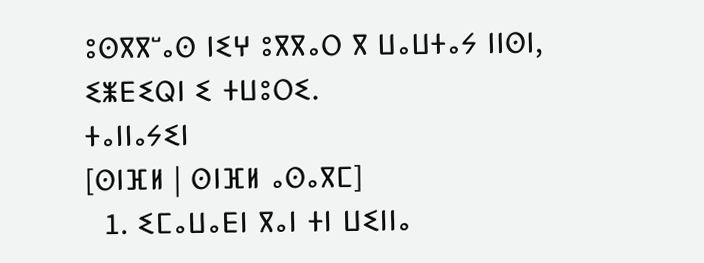ⵓⵙⴳⴳⵯⴰⵙ ⵏⵉⵖ ⵓⴳⴳⴰⵔ ⴳ ⵡⴰⵡⵜⴰⵢ ⵏⵏⵙⵏ, ⵉⵥⴹⵉⵕⵏ ⵉ ⵜⵡⵓⵔⵉ.
ⵜⴰⵏⵏⴰⵢⵉⵏ
[ⵙⵏⴼⵍ | ⵙⵏⴼⵍ ⴰⵙⴰⴳⵎ]
  1. ⵉⵎⴰⵡⴰⴹⵏ ⴳⴰⵏ ⵜⵏ ⵡⵉⵏⵏⴰ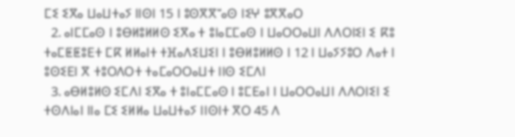ⵎⵉ ⵉⴳⴰ ⵡⴰⵡⵜⴰⵢ ⵏⵏⵙⵏ 15 ⵏ ⵓⵙⴳⴳⵯⴰⵙ ⵏⵉⵖ ⵓⴳⴳⴰⵔ
  2. ⴰⵏⵎⵎⴰⵙ ⵏ ⵓⴱⵍⵓⵍⵍⵙ ⵉⴳⴰ ⵜ ⵓⵏⴰⵎⵎⴰⵙ ⵏ ⵡⴰⵔⵔⴰⵡⵏ ⴷⴷⵔⵏⵉⵏ ⵉ ⴽⵓ ⵜⴰⵎⵟⵟⵓⴹⵜ ⵎⴽ ⵍⵍⴰⵏⵜ ⵜⴼⴰⴷⵉⵡⵉⵏ ⵏ ⵓⴱⵍⵓⵍⵍⵙ ⵏ 12 ⵏ ⵡⴰⵢⵢⵓⵔ ⴷⴰⵜ ⵏ ⵓⵙⵉⴹⵏ ⴳ ⵜⵓⵔⴷⵔⵜ ⵜⴰⵎⴰⵔⵔⴰⵡⵜ ⵏⵏⵙ ⵉⵎⴷⵏ
  3. ⴰⴱⵍⵓⵍⵙ ⵉⵎⴷⵏ ⵉⴳⴰ ⵜ ⵓⵏⴰⵎⵎⴰⵙ ⵏ ⵓⵎⴹⴰⵏ ⵏ ⵡⴰⵔⵔⴰⵡⵏ ⴷⴷⵔⵏⵉⵏ ⵉ ⵜⵙⴷⵏⴰⵏ ⵏⵏⴰ ⵎⵉ ⵉⵍⵍⴰ ⵡⴰⵡⵜⴰⵢ ⵏⵏⵙⵏⵜ ⴳⵔ 45 ⴷ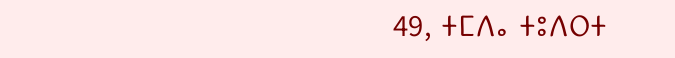49, ⵜⵎⴷⴰ ⵜⵓⴷⵔⵜ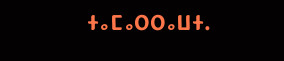ⵜⴰⵎⴰⵔⵔⴰⵡⵜ.